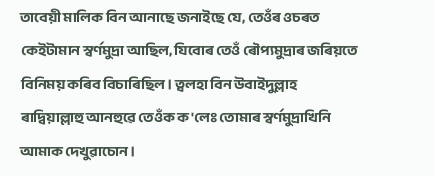তাবেয়ী মালিক বিন আনাছে জনাইছে যে, তেওঁৰ ওচৰত কেইটামান স্বৰ্ণমুদ্ৰা আছিল, যিবোৰ তেওঁ ৰৌপ্যমুদ্ৰাৰ জৰিয়তে বিনিময় কৰিব বিচাৰিছিল। ত্বলহা বিন উবাইদুল্লাহ ৰাদ্বিয়াল্লাহু আনহুৱে তেওঁক ক'লেঃ তোমাৰ স্বৰ্ণমুদ্ৰাখিনি আমাক দেখুৱাচোন।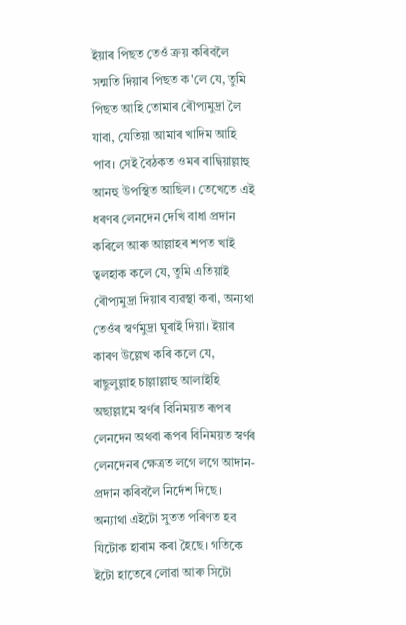ইয়াৰ পিছত তেওঁ ক্ৰয় কৰিবলৈ সন্মতি দিয়াৰ পিছত ক'লে যে, তুমি পিছত আহি তোমাৰ ৰৌপ্যমুদ্ৰা লৈ যাবা, যেতিয়া আমাৰ খাদিম আহি পাব। সেই বৈঠকত ওমৰ ৰাদ্বিয়াল্লাহু আনহু উপস্থিত আছিল। তেখেতে এই ধৰণৰ লেনদেন দেখি বাধা প্ৰদান কৰিলে আৰু আল্লাহৰ শপত খাই ত্বলহাক কলে যে, তুমি এতিয়াই ৰৌপ্যমুদ্ৰা দিয়াৰ ব্যৱস্থা কৰা, অন্যথা তেওঁৰ স্বৰ্ণমুদ্ৰা ঘূৰাই দিয়া। ইয়াৰ কাৰণ উল্লেখ কৰি কলে যে, ৰাছুলুল্লাহ চাল্লাল্লাহু আলাইহি অছাল্লামে স্বৰ্ণৰ বিনিময়ত ৰূপৰ লেনদেন অথবা ৰূপৰ বিনিময়ত স্বৰ্ণৰ লেনদেনৰ ক্ষেত্ৰত লগে লগে আদান-প্ৰদান কৰিবলৈ নিৰ্দেশ দিছে। অন্যাথা এইটো সুতত পৰিণত হব যিটোক হাৰাম কৰা হৈছে। গতিকে ইটো হাতেৰে লোৱা আৰু সিটো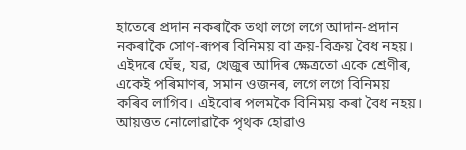হাতেৰে প্ৰদান নকৰাকৈ তথা লগে লগে আদান-প্ৰদান নকৰাকৈ সোণ-ৰূপৰ বিনিময় বা ক্ৰয়-বিক্ৰয় বৈধ নহয়। এইদৰে ঘেঁহু, যৱ, খেজুৰ আদিৰ ক্ষেত্ৰতো একে শ্ৰেণীৰ, একেই পৰিমাণৰ, সমান ওজনৰ, লগে লগে বিনিময় কৰিব লাগিব। এইবোৰ পলমকৈ বিনিময় কৰা বৈধ নহয়। আয়ত্তত নোলোৱাকৈ পৃথক হোৱাও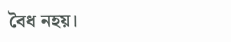বৈধ নহয়।